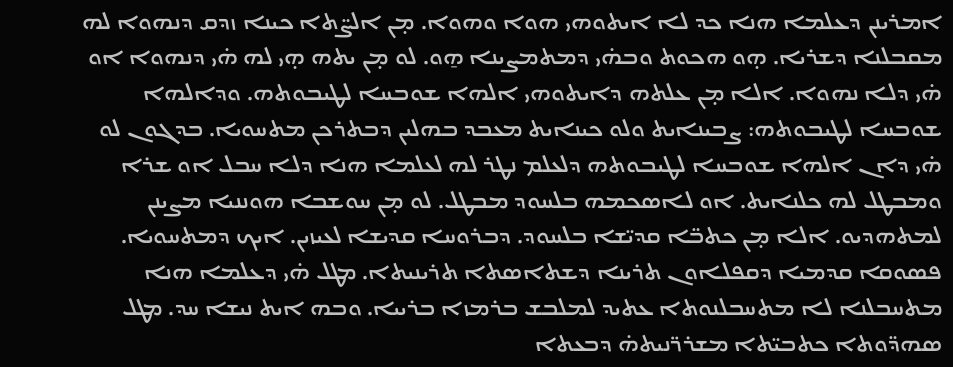ܐܡܪܝܢܢ ܕܥܠܡܐ ܗܢܐ ܟܕ ܠܐ ܐܝܬܘܗܝ ܗܘܐ ܘܗܘܐ. ܡ̣ܢ ܐܠܨ̈ܬܐ ܟܝܢܐ ܙܕܩ ܕܢܗܘܐ ܠܗ ܡܩܒܠܢܐ ܕܫܪܝܐ. ܗ̣ܘ ܗܟܘܬ ܘܒܗ̇ܝ ܕܡܬܡܨܝܢܐ ܗ̱ܘ. ܠܘ ܡ̣ܢ ܝܬܗ ܗ̣ܝ ܠܗ ܗ̇ܝ ܕܢܗܘܐ ܐܘ ܗ̇ܝ ܕܠܐ ܢܗܘܐ. ܐܠܐ ܡ̣ܢ ܥܠܬܗ ܕܐܝܬܘܗܝ ܐܠܗܐ ܫܘܒܚܐ ܠܛܝܒܘܬܗ. ܘܕܐܠܗܐ ܫܘܒܚܐ ܠܛܝܒܘܬܗ: ܨܒܝܢܐܝܬ ܘܠܘ ܟܝܢܐܝܬ ܡܥܒܕ ܒܗܠܝܢ ܕܒܬܪܟܢ ܡܬܚܘܝܐ. ܒܕܓܘܢ ܠܘ ܗ̇ܝ ܕܐܢ ܐܠܗܐ ܫܘܒܚܐ ܠܛܝܒܘܬܗ ܕܠܥܠܡ ܢܛܪ ܠܗ ܠܥܠܡܐ ܗܢܐ ܕܠܐ ܚܒܠ ܐܘ ܫܪܐ ܘܡܒܛܠ ܠܗ ܟܠܢܐܝܬ. ܐܘ ܠܐܣܟܡܗ ܒܠܚܘܕ ܡܒܛܠ. ܠܘ ܡ̣ܢ ܚܘܫܒܐ ܗܘܢܢܝܐ ܡܨܝܢܢ ܠܡܬܗܕܝܘ. ܐܠܐ ܡ̣ܢ ܟܬܒ̈ܐ ܩܕܝ̈ܫܐ ܒܠܚܘܕ. ܕܒܪܘܚܐ ܩܕܝܫܐ ܠܥܝܙܝܢ. ܐܝܟ ܕܡܬܚܘܝܐ.
ܦܣܘܩܐ ܩܕܡܝܐ ܕܩܦܠܐܘܢ ܬܪܝܢܐ ܕܫܬܐܣܬܐ ܬܪܝܢܝܬܐ. ܡܛܠ ܗ̇ܝ ܕܥܠܡܐ ܗܢܐ ܡܬܚܒܠܢܐ ܠܐ ܡܬܚܒܠܢܘܬܐ ܥܬܝܕ ܠܡܠܒܫ ܒܪܡܙܐ ܒܪܝܝܐ. ܘܒܗ ܐܝܬ ܢܝܫܐ ܚܕ. ܡܛܠ ܣܗܕ̈ܘܬܐ ܟܬܒܝ̈ܬܐ ܡܫܪܪ̈ܢܝܬܗ̇ ܕܒܥܬܐ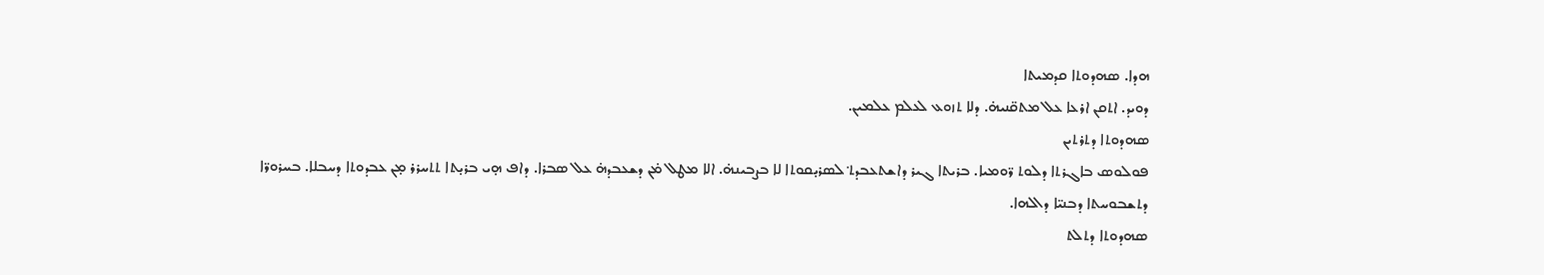ܗܕܐ. ܣܗܕܘܬܐ ܩܕܡܝܬܐ
ܕܘܝܕ. ܐܬܩܢ ܐܪܥܐ ܥܠ ܡܬܩ̈ܢܝܗ̇. ܕܠܐ ܬܙܘܥ ܠܥܠܡ ܥܠܡܝܢ.
ܣܗܕܘܬܐ ܕܬܪܬܝܢ
ܦܘܠܘܣ ܒܐܓܪܬܐ ܕܠܘܬ ܪ̈ܘܡܝܐ. ܒܪܝܬܐ ܓܝܪ ܕܐܫܬܥܒܕܬ݀ ܠܣܪܝ̣ܩܘܬܐ ܠܐ ܒܨܒܝܢܗ̇. ܐܠܐ ܡܛܠ ܡ̇ܢ ܕܫܥܒܕܗ̇ ܥܠ ܣܒܪܐ. ܕܐܦ ܗ̣ܝ ܒܪܝ̣ܬܐ ܬܬܚܪܪ ܡ̣ܢ ܥܒܕܘܬܐ ܕܚܒܠܐ. ܒܚܪܘܪ̈ܐ ܕܬܫܒܘܚܬܐ ܕܒܢܝ̈ܐ ܕܐܠܗܐ.
ܣܗܕܘܬܐ ܕܬܠܬ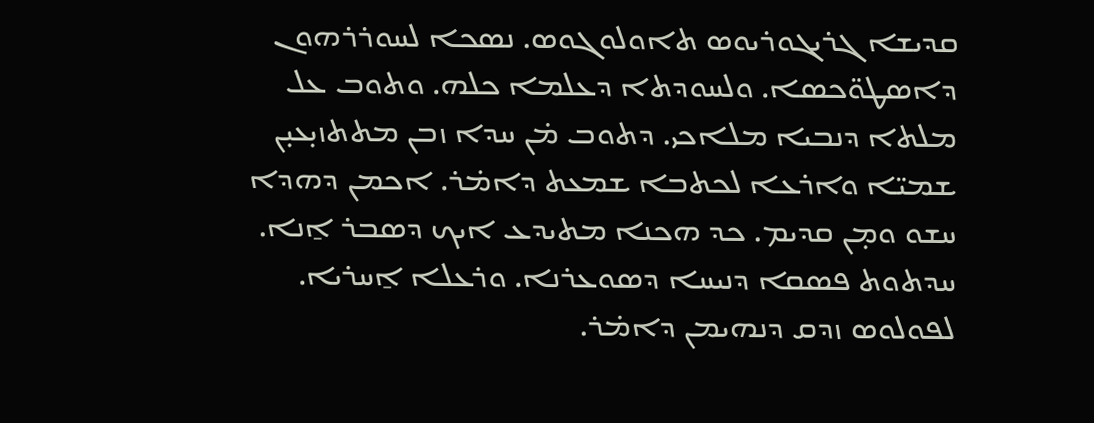ܩܕܝܫܐ ܓܪܝܓܘܪܝܘܣ ܬܐܘܠܘܓܘܣ. ܢܣܟܐ ܠܚܘܪܪܗܘܢ ܕܐܣܛܘ̈ܟܣܐ. ܘܠܚܘܕܬܐ ܕܥܠܡܐ ܟܠܗ. ܘܬܘܒ ܥܠ ܡܠܬܐ ܕܢܒܝܐ ܡܠܐܟܝ. ܕܬܘܒ ܡ̇ܢ ܚܕܐ ܙܒܢ ܡܬܬܙܝ̣ܥܝ̣ܢ ܫܡܝ̈ܐ ܘܐܪܥܐ ܠܟܬܒܐ ܫܡܥܬ ܕܐܡ̇ܪ. ܐܟܡܢ ܕܗܕܐ ܚܫܘ ܘܡ̣ܢ ܩܕܝܡ. ܟܕ ܗܟܢܐ ܡܬܝܕܥ ܐܝܟ ܕܣܒܪ ܐ̱ܢܐ. ܚܕܬܘܬ ܦܣܩܐ ܕܢܝܚܐ ܕܣܘܥܪܢܐ. ܘܪܥܠܐ ܐ̱ܚܪܝܐ. ܠܦܘܠܘܣ ܙܕܩ ܕܢܗܝܡܢ ܕܐܡ̇ܪ.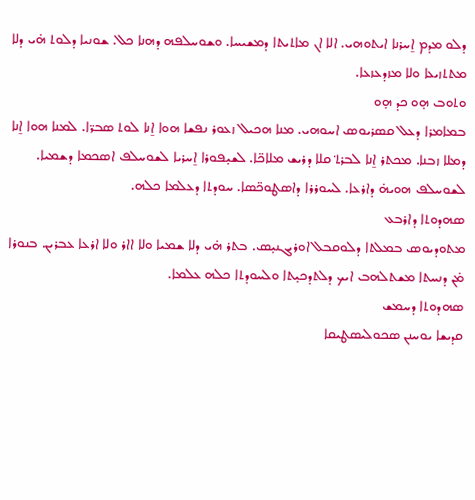ܕܠܘ ܡܕܡ ܐ̱ܚܪܢܐ ܐܝܬܘܗܝ. ܐܠܐ ܐܢ ܡܐܬܝܬܐ ܕܡܫܝܚܐ. ܘܫܘܚܠܦܗ ܕܗܢܐ ܟܠ. ܫܘܢܝܐ ܕܠܘܬ ܗ̇ܝ ܕܠܐ ܡܬܬܙܝܥܐ ܘܠܐ ܡܙܕܥܙܥܐ.
ܘܬܘܒ ܗ̣ܘ ܟܕ ܗ̣ܘ
ܒܡܐܡܪܐ ܕܥܠ ܩܣܪܝܘܣ ܐܚܘܗܝ. ܡܢܐ ܗܟܝܠ ܙܥܘܪ ܢܦܫܐ ܗܘܐ ܐ̱ܢܐ ܠܘܬ ܣܒܪ̈ܐ. ܠܡܢܐ ܗܘܐ ܐ̱ܢܐ ܕܡܠܐ ܙܒܢܐ. ܡܟܬܪ ܐ̱ܢܐ ܠܒܪܬ݀ ܩܠܐ ܕܪܝܫ ܡܠܐܟ̈ܐ. ܠܫܝ̣ܦܘܪܐ ܐ̱ܚܪܝܐ ܠܫܘܚܠܦ ܐܣܟܡܐ ܕܫܡܝܐ. ܠܫܘܚܠܦ ܗܘܝܗ̇ ܕܐܪܥܐ. ܠܚܘܪܪܐ ܕܐܣܛܘܟ̈ܣܐ. ܚܘܕܬܐ ܕܥܠܡܐ ܟܠܗ.
ܣܗܕܘܬܐ ܕܐܪܒܥ
ܡܬܘܕܝܘܣ ܒܡܠܬܐ ܕܠܘܩܒܠ ܐܘܪܝܓܢܝ̣ܣ. ܒܬܪ ܗ̇ܝ ܕܠܐ ܫܡܝܐ ܘܠܐ ܐܐܪ ܘܠܐ ܐܪܥܐ ܥܒܪܝܢ. ܒܢܘܪܐ ܡ̇ܢ ܕܢܚܬܐ ܡܫܬܠܗܒ ܐܝܟ ܕܠܬܕܟܝ̣ܬܐ ܘܠܚܘܕܬܐ ܟܠܗ ܥܠܡܐ.
ܣܗܕܘܬܐ ܕܚܡܫ
ܩܕܝܫܐ ܝܘܚܢܢ ܣܟܘܠܝܣܛܝܩܐ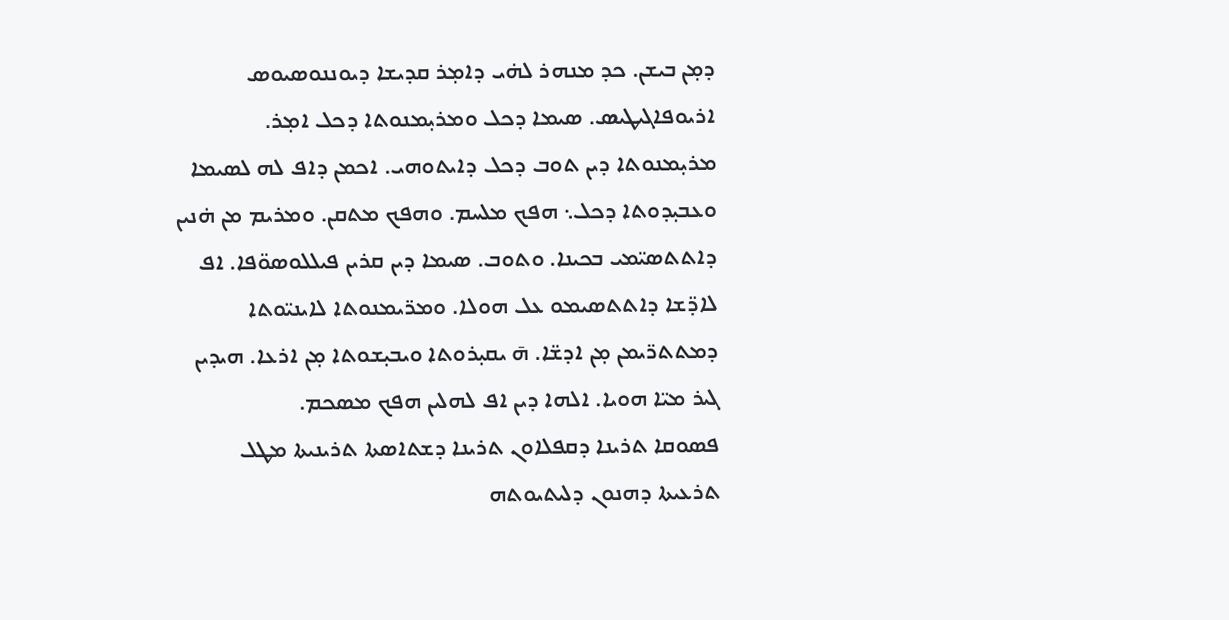ܕܡ̣ܢ ܒܝܫܢ. ܟܕ ܡܢܗܪ ܠܗ̇ܝ ܕܐܡ̣ܪ ܩܕܝܫܐ ܕܝܘܢܢܘܣܝܘܣ ܐܪܝܘܦܐܓܝܛܝܣ. ܣܝܡܐ ܕܟܠ ܘܡܪܝ̣ܡܢܘܬܐ ܕܟܠ ܐܡ̣ܪ. ܡܪܝ̣ܡܢܘܬܐ ܕܝܢ ܬܘܒ ܕܟܠ ܕܐܝܬܘܗܝ. ܐܟܡܢ ܕܐܦ ܠܗ ܠܣܝܡܐ ܘܥܒܝ̣ܕܘܬܐ ܕܟܠ܆ ܗܦܟ ܡܠܚܡ. ܘܗܦܟ ܡܬܩܢ. ܘܡܪܝܡ ܡܢ ܗ̇ܢܝܢ ܕܐܬܬܣܝ̈ܡܝ ܒܟܝܢܐ. ܘܬܘܒ. ܣܝܡܐ ܕܝܢ ܩܪܝܢ ܦܝܠܠܘܣܘ̈ܦܐ. ܐܦ ܠܐܕ̈ܫܐ ܕܐܬܬܣܝܡܘ ܥܠ ܗܘܠܐ. ܘܡܪ̈ܝܡܢܘܬܐ ܠܐܝܢܝ̈ܘܬܐ ܕܡܬܬܪ̈ܝܡܢ ܡ̣ܢ ܐܕܫ̈ܐ. ܗ̄ ܝܩܝ̣ܪܘܬܐ ܘܝܒܝ̣ܫܘܬܐ ܡ̣ܢ ܐܪܥܐ. ܗܝܕܝܢ ܓܝܪ ܡܝ̈ܐ ܗܘܝܐ. ܐܠܗܐ ܕܝܢ ܐܦ ܠܗܠܝܢ ܗܦܟ ܡܣܟܡ.
ܦܣܘܩܐ ܬܪܝܢܐ ܕܩܦܠܐܘܢ ܬܪܝܢܐ ܕܫܬܐܣܬܐ ܬܪܝܢܝܬܐ ܡܛܠ ܬܪܥܝܬܐ ܕܗܢܘܢ ܕܠܝܬܝܘܬܗ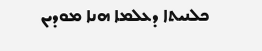ܟܠܢܝܬܐ ܕܥܠܡܐ ܗܢܐ ܡܘܕܝܢ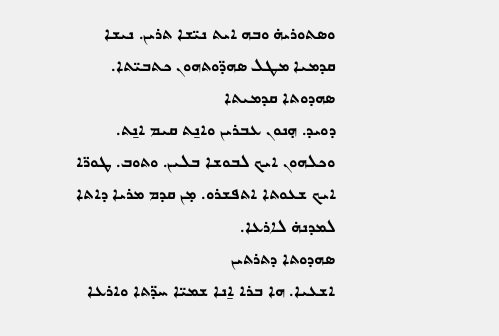ܘܣܬܘܪܝܗ̇ ܘܒܗ ܐܝܬ ܢܝ̈ܫܐ ܬܪܝܢ. ܢܝܫܐ ܩܕܡܝܐ ܡܛܠ ܣܗܕ̈ܘܬܗܘܢ ܟܬܒܝ̈ܬܐ. ܣܗܕܘܬܐ ܩܕܡܝܬܐ
ܕܘܝܕ. ܗ̣ܢܘܢ ܥܒܪܝܢ ܘܐܢ̱ܬ ܩܝܡ ܐܢ̱ܬ. ܘܟܠܗܘܢ ܐܝܟ ܠܒܘܫܐ ܒܠܝܢ. ܘܬܘܒ. ܛܘܪ̈ܐ ܐܝܟ ܫܥܘܬܐ ܐܬܦܫܪܘ. ܡ̣ܢ ܩܕܡ ܡܪܝܐ ܕܐܬܐ ܠܡܕܢܗ̇ ܠܐܪܥܐ.
ܣܗܕܘܬܐ ܕܬܪܬܝܢ
ܐܫܥܝܐ. ܗܐ ܒܪܐ ܐ̱ܢܐ ܫܡܝ̈ܐ ܚܕ̈ܬܐ ܘܐܪܥܐ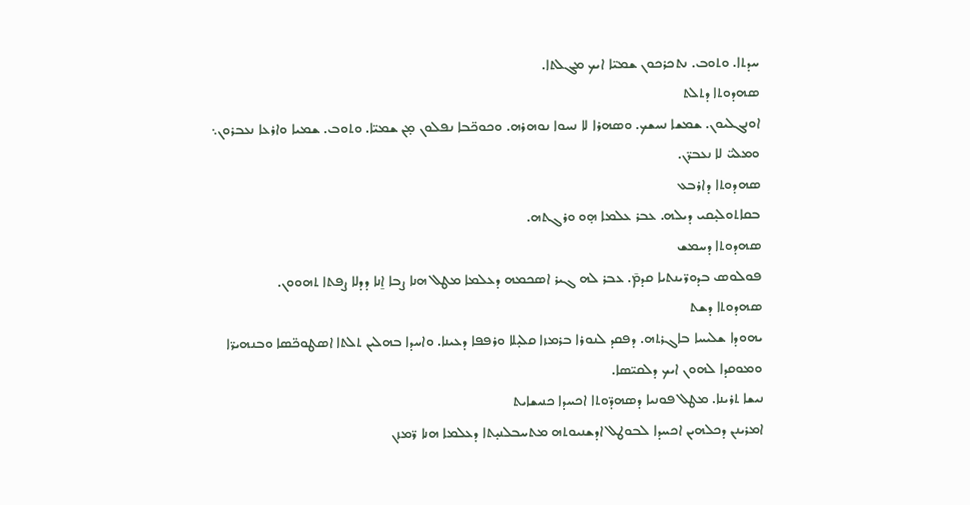ܚܕܬܐ. ܘܬܘܒ. ܢܬܟܪܟܘܢ ܫܡܝ̈ܐ ܐܝܟ ܡܓܠܬܐ.
ܣܗܕܘܬܐ ܕܬܠܬ
ܐܘܢܓܠܝܘܢ. ܫܡܫܐ ܢܚܫܟ. ܘܣܗܪܐ ܠܐ ܢܚܘܐ ܢܘܗܪܗ. ܘܟܘܟ̈ܒܐ ܢܦܠܘܢ ܡ̣ܢ ܫܡܝ̈ܐ. ܘܬܘܒ. ܫܡܝܐ ܘܐܪܥܐ ܢܥܒܪܘܢ܆ ܘܡܠܝ̈ ܠܐ ܢܥܒܪ̈ܢ.
ܣܗܕܘܬܐ ܕܐܪܒܥ
ܒܩܐܬܘܠܝ̣ܩܝ ܕܝܠܗ. ܥܒܪ ܥܠܡܐ ܗ̣ܘ ܘܪܓܬܗ.
ܣܗܕܘܬܐ ܕܚܡܫ
ܦܘܠܘܣ ܒܕܘܪ̈ܝܢܬܝܐ ܩܕܡ̄. ܥܒܪ ܠܗ ܓܝܪ ܐܣܟܡܗ ܕܥܠܡܐ ܡܛܠ ܗܢܐ ܨܒܐ ܐ̱ܢܐ ܕܕܠܐ ܨܦܬܐ ܬܗܘܘܢ.
ܣܗܕܘܬܐ ܕܫܬ
ܝܗܘܕܐ ܫܠܝܚܐ ܒܐܓܪܬܗ. ܕܦܩܕ ܠܢܘܪܐ ܒܪܡܙܐ ܩܠܝ̣ܠܐ ܘܪܦܦܐ ܕܥܝܢܐ. ܘܐܚܕܐ ܒܗܠܝܢ ܬܠܬܐ ܐܣܛܘܟ̈ܣܐ ܘܒܢܗܝܪ̈ܐ ܘܡܘܩܕܐ ܠܗܘܢ ܐܝܟ ܕܠܩܝ̈ܣܐ.
ܢܝܫܐ ܬܪܝܢܐ. ܡܛܠ ܦܘܢܝܐ ܕܣܗܕ̈ܘܬܐ ܐܟܚܕܐ ܟܢܝܫܐܝܬ
ܐܡܪܝܢܢ ܕܟܠܗܝܢ ܐܟܚܕܐ ܠܒܘܛܠ ܐܕܫܢܝܘܬܗ ܡܬܚܒܠܢܝ̣ܬܐ ܕܥܠܡܐ ܗܢܐ ܪ̈ܡܙܢ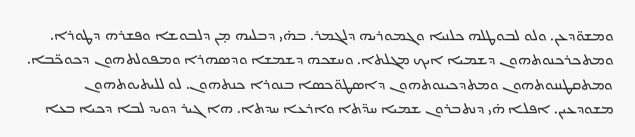ܘܡܫܘ̈ܕܥܢ. ܘܠܘ ܠܒܘܛܠܗ ܟܠܢܝܐ ܘܓܡܘܪܝܗ ܕܠܓܡܪ. ܒܗ̇ܝ ܕܒܠܝܗ ܡ̣ܢ ܕܠܒܘܫܐ ܘܦܫܪܗ ܕܛܘܪܐ. ܘܡܬܟܪܟܢܘܬܗܘܢ ܕܫܡܝܐ ܐܝܟ ܡܓܠܬܐ. ܘܚܫܟܗ ܕܫܡܫܐ ܘܕܣܗܪܐ ܘܡܦܘܠܬܗܘܢ ܕܟܘܟ̈ܒܐ. ܘܡܬܩܛܢܢܘܬܗܘܢ ܘܡܬܕܟܝܢܘܬܗܘܢ ܕܐܣܛܘ̈ܟܣܐ ܒܢܘܪܐ ܟܢܬܗܘܢ. ܠܘ ܠܠܝܬܝܘܬܗܘܢ ܡܫܘܕܥܝܢ. ܐܦܠܐ ܗ̇ܝ ܕܢܬܒܪܘܢ ܫܡܝܐ ܚܕ̈ܬܐ ܘܐܪܥܐ ܚܕܬܐ. ܗܐ ܓܝܪ ܕܘܝܕ ܠܒܐ ܕܟܝܐ ܒܥܐ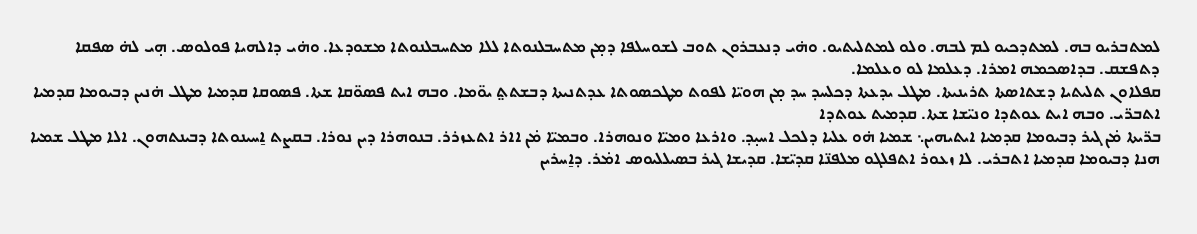ܠܡܬܒܪܝܘ ܒܗ. ܠܡܬܕܟܝܘ ܠܡ ܠܒܗ. ܘܠܘ ܠܡܬܠܝܬܝܘ. ܘܗ̇ܝ ܕܢܥܒܪܘܢ ܬܘܒ ܠܫܘܚܠܦܐ ܕܡ̣ܢ ܡܬܚܒܠܢܘܬܐ ܠܠܐ ܡܬܚܒܠܢܘܬܐ ܡܫܘܕܥܐ. ܘܗ̇ܝ ܕܐܠܗܝܐ ܦܘܠܘܣ. ܗ̣ܝ ܠܗ̇ ܣܦܩܐ ܕܬܦܫܩ. ܒܕܐܣܟܡܗ ܐܡܪܐ. ܕܥܠܡܐ ܠܘ ܘܥܠܡܐ.
ܩܦܠܐܘܢ ܬܠܝܬܝܐ ܕܫܬܐܣܬܐ ܬܪܝܢܝܬܐ. ܡܛܠ ܝܕܥܬܐ ܕܟܠܚܕ ܚܕ ܡ̣ܢ ܗܘܝ̈ܐ ܠܦܘܬ ܡܛܟܣܘܬܐ ܥܕܬܢܝܬܐ ܕܒܫܬܬ݀ ܝܘ̈ܡܐ. ܘܒܗ ܐܝܬ ܦܣܘ̈ܩܐ ܫܬܐ. ܦܣܘܩܐ ܩܕܡܝܐ ܡܛܠ ܗ̇ܢܝܢ ܕܒܝܘܡܐ ܩܕܡܝܐ ܐܬܒܪ̈ܝ. ܘܒܗ ܐܝܬ ܥܘܬܕܐ ܘܢܝ̈ܫܐ ܫܬܐ. ܩܕܡܝܬ ܥܘܬܕܐ
ܒܪ̈ܝܬܐ ܡ̇ܢ ܓܝܪ ܕܒܝܘܡܐ ܩܕܡܝܐ ܐܝܬܝܗܝܢ܆ ܫܡܝܐ ܗ̇ܘ ܥܠܝܐ ܕܠܟܠ ܐܚܝ̣ܕ. ܘܐܪܥܐ ܘܡܝ̈ܐ ܘܢܘܗܪܐ. ܘܒܡܝ̈ܐ ܡ̇ܢ ܐܐܪ ܐܬܥܙܪܪ. ܒܢܘܗܪܐ ܕܝܢ ܢܘܪܐ. ܒܩܨܬ ܐ̱ܚܝܢܘܬܐ ܕܒܝܢܬܗܘܢ. ܐܠܐ ܡܛܠ ܫܡܝܐ ܗܢܐ ܕܒܝܘܡܐ ܩܕܡܝܐ ܐܬܒܪܝ. ܠܐ ܙܥܘܪ ܐܬܦܠܓܘ ܡܠܦܢ̈ܐ ܩܕܝ̈ܫܐ. ܩܕܝܫܐ ܓܝܪ ܒܣܝܠܠܝܘܣ ܐܡ̇ܪ. ܕܐ̱ܚܪܝܢ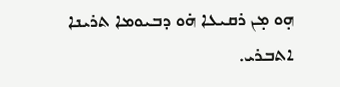ܗ̣ܘ ܡ̣ܢ ܪܩܝܥܐ ܗ̇ܘ ܕܒܝܘܡܐ ܬܪܝܢܐ ܐܬܒܪܝ.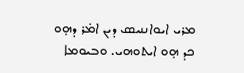ܡܪܝ ܐܝܘܐܢܢܝܣ ܕܝܢ ܐܡ̇ܪ ܕܗ̣ܘ ܟܕ ܗ̣ܘ ܐܝܬܘܗܝ. ܘܒܝܘܡܐ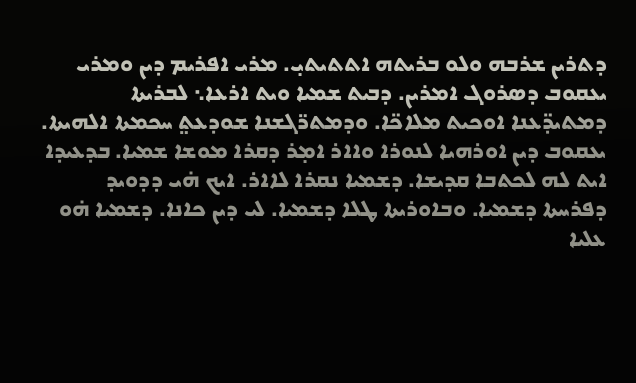ܕܬܪܝܢ ܫܪܒܗ ܘܠܘ ܒܪܝܬܗ ܐܬܬܝܬܝ̣. ܡܪܝ ܐܦܪܝܡ ܕܝܢ ܘܡܪܝ ܝܥܩܘܒ ܕܣܪܘܓ ܐܡܪܝܢ. ܕܒܝܬ ܫܡܝܐ ܘܝܬ ܐܪܥܐ܆ ܠܒܪܝܬܐ ܕܡܬܝܕ̈ܥܢܐ ܐܘܟܝܬ ܡܠܐܟ̈ܐ. ܘܕܡܬܪ̈ܓܫܢܐ ܫܘܕܥܬ݀ ܚܟܡܬܐ ܐܠܗܝܬܐ. ܝܥܩܘܒ ܕܝܢ ܐܘܪܗܝܐ ܠܢܘܪܐ ܘܐܐܪ ܐܡ̣ܪ ܕܩܪܐ ܡܘܫܐ ܫܡܝܐ. ܒܕܥܝܕܐ ܐܝܬ ܠܗ ܠܟܬܒܐ ܩܕܝܫܐ. ܕܫܡܝܐ ܢܩܪܐ ܠܐܐܪ. ܐܝܟ ܗ̇ܝ ܕܕܘܝܕ ܕܦܪܚܬܐ ܕܫܡܝܐ. ܘܒܐܘܪܝܬܐ ܛܠܐ ܕܫܡܝܐ. ܠܝ ܕܝܢ ܟܐܢܐ. ܕܫܡܝܐ ܗ̇ܘ ܥܠܝܐ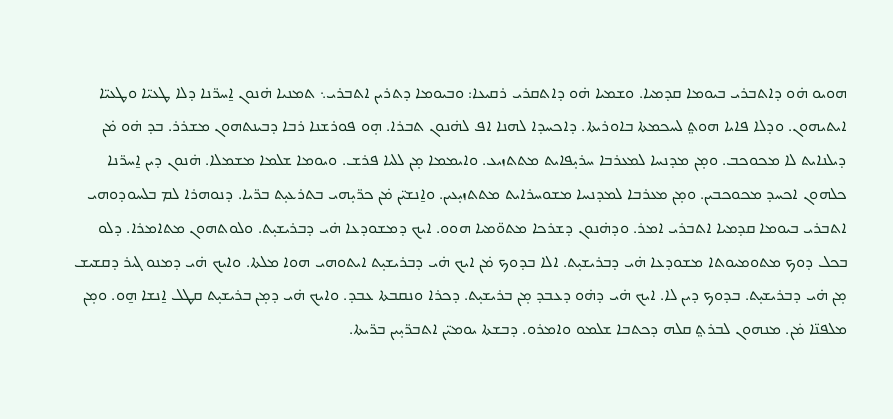ܗܘܝܘ ܗ̇ܘ ܕܐܬܒܪܝ ܒܝܘܡܐ ܩܕܡܝܐ. ܘܫܡܝܐ ܗ̇ܘ ܕܐܬܩܪܝ ܪܩܝܥܐ: ܘܒܝܘܡܐ ܕܬܪܝܢ ܐܬܒܪܝ܆ ܬܡܢܝܐ ܗ̇ܢܘܢ ܐ̱ܚܪ̈ܢܐ ܕܠܐ ܛܥܝ̈ܐ ܘܛܥܝ̈ܐ ܐܝܬܝܗܘܢ. ܘܕܠܐ ܦܐܝܐ ܗܘܬ݀ ܠܚܟܡܬܐ ܒܐܘܪܝܬܐ. ܕܐܟܚܕܐ ܠܗܢܐ ܐܦ ܠܗ̇ܢܘܢ ܬܒܪܐ. ܗ̣ܘ ܦܘܪܫܢܐ ܪܒܐ ܕܒܝܢܬܗܘܢ ܡܫܪܪ. ܒܕ ܗ̇ܘ ܡ̇ܢ ܕܝܠܢܐܝܬ ܠܐ ܡܟܘܟܒ. ܘܡ̣ܢ ܡܕܢܚܐ ܠܡܥܪܒܐ ܚܪܝ̣ܦܐܝܬ ܡܬܬܙܝܥ. ܘܐܝܡܡܐ ܡ̣ܢ ܠܠܝܐ ܦܪܫ. ܘܝܘܡܐ ܫܠܡܐ ܡܫܡܠܐ. ܗ̇ܢܘܢ ܕܝܢ ܐ̱ܚܪ̈ܢܐ ܟܠܗܘܢ ܐܟܚܕ ܡܟܘܟܒܝܢ. ܘܡ̣ܢ ܡܥܪܒܐ ܠܡܕܢܚܐ ܡܫܘܚܪܐܝܬ ܡܬܬܙܝ̣ܥܝܢ. ܘܐ̱ܢܫܝ̈ܢ ܡ̇ܢ ܟܪ̈ܝ̣ܗܝ ܒܬܪܥܝ̣ܬ ܒܪ̈ܝܐ. ܕܢܘܗܪܐ ܠܡ ܒܠܚܘܕܘܗܝ ܐܬܒܪܝ ܒܝܘܡܐ ܩܕܡܝܐ ܐܬܒܪܝ ܐܡܪ. ܘܕܗ̇ܢܘܢ ܕܫܪܟܐ ܡܬܘ̈ܡܝܐ ܗܘܘ. ܐܝܟ ܕܡܫܘܕܥܐ ܗ̇ܝ ܕܒܪܝܫܝ̣ܬ. ܘܠܘܬܗܘܢ ܡܬܐܡܪܐ. ܕܠܘ ܒܟܠ ܕܘܟ ܡܬܘܡܝܘܬܐ ܡܫܘܕܥܐ ܗ̇ܝ ܕܒܪܝܫܝ̣ܬ. ܐܠܐ ܒܕܘܟ ܡ̇ܢ ܐܝܟ ܗ̇ܝ ܕܒܪܝܫܝ̣ܬ ܐܝܬܘܗܝ ܗܘܐ ܡܠܬܐ. ܘܐܝܟ ܗ̇ܝ ܕܡܢܘ ܓܝܪ ܕܩܫܝܫ ܡ̣ܢ ܗ̇ܝ ܕܒܪܝܫܝ̣ܬ. ܒܕܘܟ ܕܝܢ ܠܐ. ܐܝܟ ܗ̇ܝ ܕܗ̇ܘ ܕܥܒܕ ܡ̣ܢ ܒܪܝܫܝ̣ܬ. ܕܟܪܐ ܘܢܩܒܬܐ ܥܒܕ. ܘܐܝܟ ܗ̇ܝ ܕܡ̣ܢ ܒܪܝܫܝ̣ܬ ܩܛܠ ܐ̱ܢܫܐ ܗ̱ܘ. ܘܡ̣ܢ ܡܠܦܢ̈ܐ ܡ̇ܢ. ܡܢܗܘܢ ܠܒܪܬ݀ ܩܠܗ ܕܟܬܒܐ ܫܠܡܘ ܘܐܡܪܘ. ܕܒܫܬܐ ܝܘܡܝ̈ܢ ܐܬܒܪ̈ܝ̣ܝܢ ܒܪ̈ܝܬܐ.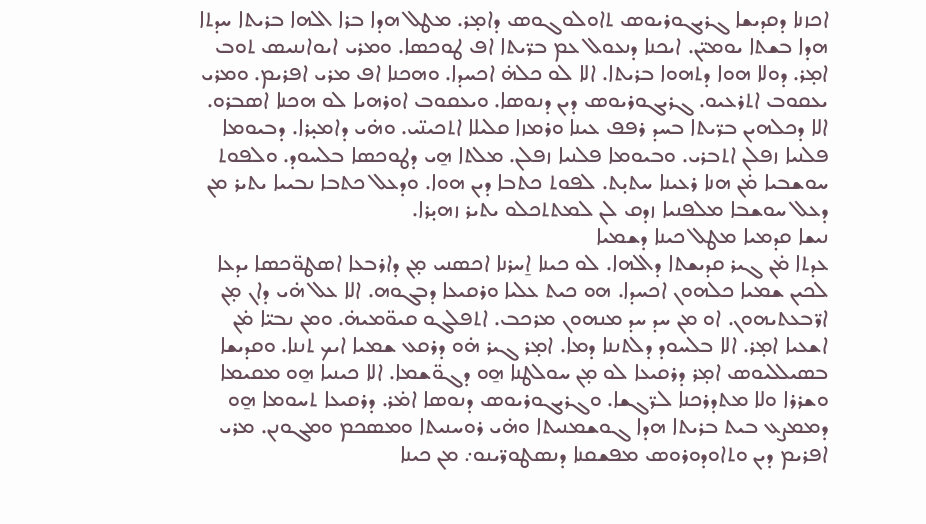ܐܟܙܢܐ ܕܩܕܝܫܐ ܓܪܝܓܘܪܝܘܣ ܬܐܘܠܘܓܘܣ ܕܐܡ̣ܪ. ܡܛܠ ܗܕܐ ܒܪܐ ܐܠܗܐ ܒܪܝܬܐ ܚܕܬܐ ܗܕܐ ܒܫܬܐ ܝܘܡܝ̈ܢ. ܐܝܟܢܐ ܕܢܥܘܠ ܥܡ ܒܪ̈ܝܬܐ ܐܦ ܛܘܟܣܐ. ܘܡܪܝ ܐܝܘܐܢܢܝܣ ܬܘܒ ܐܡ̣ܪ. ܕܘܠܐ ܗܘܐ ܕܬܗܘܐ ܒܪܝܬܐ. ܐܠܐ ܠܘ ܟܠܗ̇ ܐܟܚܕܐ. ܘܗܟܢܐ ܐܦ ܡܪܝ ܐܦܪܝܡ. ܘܡܪܝ ܝܥܩܘܒ ܐܬܪܥܝܘ. ܓܪܝܓܘܪܝܘܣ ܕܝܢ ܕܢܘܣܐ. ܘܝܥܩܘܒ ܐܘܪܗܝܐ ܠܘ ܗܟܢܐ ܐܣܒܪܘ. ܐܠܐ ܕܟܠܗܝܢ ܒܪ̈ܝܬܐ ܒܚܕ ܪܦܦ ܥܝܢܐ ܘܪܡܙܐ ܩܠܝܠܐ ܐܬܟܝܢ̈ܝ. ܘܗ̇ܝ ܕܐܡܝ̣ܪܐ. ܕܒܝܘܡܐ ܦܠܢܝܐ ܙܦܠܢ ܐܬܒܪܝ. ܘܒܝܘܡܐ ܦܠܢܝܐ ܙܦܠܢ. ܡܠܬܐ ܗ̱ܝ ܕܛܘܟܣܐ ܒܠܚܘܕ. ܘܠܦܘܬ ܚܘܫܒܝܐ ܡ̇ܢ ܗܢܐ ܪܥܝܢܐ ܚܬܝ̣ܬ. ܠܦܘܬ ܟܬܒܐ ܕܝܢ ܗܘܐ. ܘܕܥܠ ܟܬܒܐ ܢܒܝܝܐ ܝܬܝܪ ܡܢ ܕܥܠ ܚܘܫܒܐ ܡܠܦܢܝܐ ܙܕܩ ܠܢ ܠܡܬܬܟܠܘ ܝܬܝܪ ܙܗܝ̣ܪܐ.
ܢܝܫܐ ܩܕܡܝܐ ܡܛܠ ܟܝܢܐ ܕܫܡܝܐ
ܥܕܬܐ ܡ̇ܢ ܓܝܪ ܩܕܝܫܬܐ ܕܐܠܗܐ. ܠܘ ܟܝܢܐ ܐ̱ܚܪܢܐ ܐܟܣܢܝ ܡ̣ܢ ܕܐܪܒܥܐ ܐܣܛܘ̈ܟܣܐ ܝܕܥܐ ܠܟܝܢ ܫܡܝܐ ܟܠܗܘܢ ܐܟܚܕܐ. ܗܘ ܟܝܬ ܥܠܝܐ ܘܪܩܝܥܐ ܕܒܓܘܗ. ܐܠܐ ܥܠ ܗ̇ܝ ܕܐܢ ܡ̣ܢ ܐܪ̈ܒܥܬܝܗܘܢ. ܐܘ ܡܢ ܚܕ ܚܕ ܡܢܗܘܢ ܡܪܟܒ. ܐܬܦܠܓܘ ܩܝܘ̈ܡܝܗ̇. ܘܡܢ ܢܒܝ̈ܐ ܡ̇ܢ ܐܫܥܝܐ ܐܡ̣ܪ. ܐܠܐ ܒܠܚܘܕ ܕܠܬܢܢܐ ܕܡܐ. ܐܡ̣ܪ ܓܝܪ ܗ̇ܘ ܕܪܩܥ ܫܡܝܐ ܐܝܟ ܬܢܢܐ. ܘܩܕܝܫܐ ܒܣܝܠܠܝܘܣ ܐܡ̣ܪ ܕܪܩܝܥܐ ܠܘ ܡ̣ܢ ܚܘܠܛܢܐ ܗ̱ܘ ܕܓܘ̈ܫܡܐ. ܐܠܐ ܟܝܢܝܐ ܗ̱ܘ ܡܩܝܡܐ ܘܫܪܪܐ ܘܠܐ ܡܬܕܪܟܢܐ ܠܪ̈ܓܫܐ. ܘܓܪܝܓܘܪܝܘܣ ܕܢܘܣܐ ܐܡ̇ܪ. ܕܪܩܝܥܐ ܬܚܘܡܐ ܗ̱ܘ ܕܡܡܨܥ ܒܝܬ ܒܪܝܬܐ ܗܕܐ ܓܘܫܡܢܝܬܐ ܘܗ̇ܝ ܪܘܚܢܝܬܐ ܘܡܣܟܡ ܘܡܓܘܢܢ. ܡܪܝ ܐܦܪܝܡ ܕܝܢ ܘܬܐܘܕܘܪܘܣ ܡܦܫܩܢܐ ܕܢܣܛܘܪ̈ܝܢܘ܇ ܡܢ ܟܝܢܐ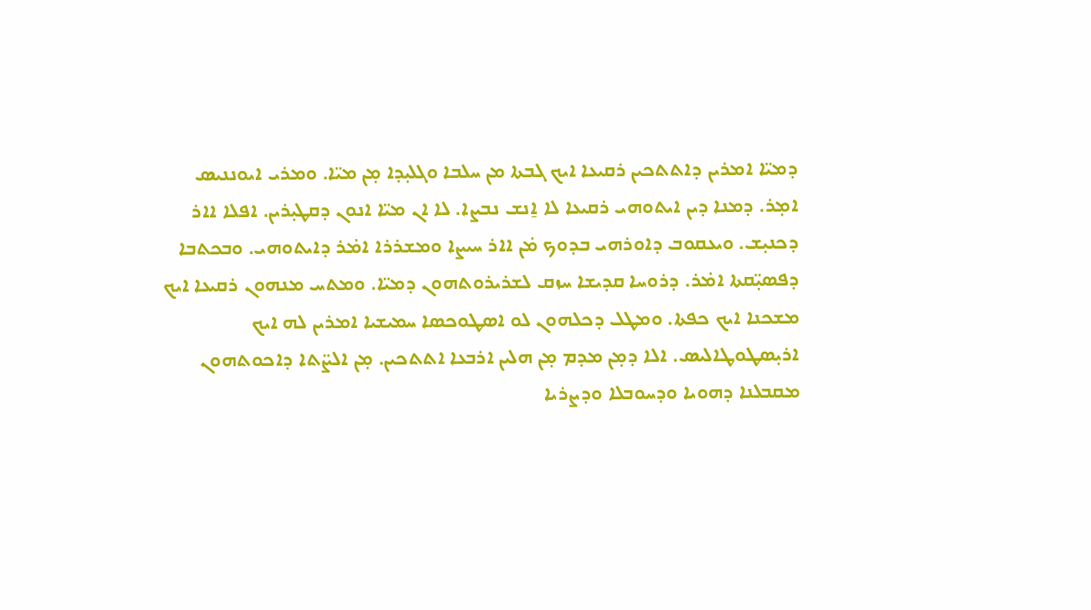ܕܡܝ̈ܐ ܐܡܪܝܢ ܕܐܬܬܟܝܢ ܪܩܝܥܐ ܐܝܟ ܓܒܬܐ ܡܢ ܚܠܒܐ ܘܓܠܝ̣ܕܐ ܡ̣ܢ ܡܝ̈ܐ. ܘܡܪܝ ܐܝܘܢܢܝܣ ܐܡ̣ܪ. ܕܡܢܐ ܕܝܢ ܐܝܬܘܗܝ ܪܩܝܥܐ ܠܐ ܐ̱ܢܫ ܢܒܨܐ. ܠܐ ܐܢ ܡܝ̈ܐ ܐܢܘܢ ܕܩܛܝ̣ܪܝܢ. ܐܦܠܐ ܐܐܪ ܕܟܢܝ̣ܫ. ܘܝܥܩܘܒ ܕܐܘܪܗܝ ܒܕܘܟ ܡ̇ܢ ܐܐܪ ܚܝܨܐ ܘܡܫܪܪܐ ܐܡ̇ܪ ܕܐܝܬܘܗܝ. ܘܒܟܬܒܐ ܕܦܣܝ̣̈ܩܬܐ ܐܡ̇ܪ. ܕܪܘܚܐ ܩܕܝܫܐ ܚܙܩ ܠܫܪܝܪܘܬܗܘܢ ܕܡܝ̈ܐ. ܘܡܬܚ ܡܢܗܘܢ ܪܩܝܥܐ ܐܝܟ ܡܫܟܢܐ ܐܝܟ ܟܦܬܐ. ܘܡܛܠ ܕܟܠܗܘܢ ܠܘ ܐܣܛܘܟܣܐ ܚܡܝܫܝܐ ܐܡܪܝܢ ܠܗ ܐܝܟ ܐܪܝ̣ܣܛܘܛܐܠܝܣ. ܐܠܐ ܕܡ̣ܢ ܡܕܡ ܡ̣ܢ ܗܠܝܢ ܐܪܒܥܐ ܐܬܬܟܝܢ. ܡ̣ܢ ܐܠܨ̈ܬܐ ܕܐܟܘܬܗܘܢ ܡܩܒܠܢܐ ܕܗܘܝܐ ܘܕܚܘܒܠܐ ܘܕܨܪܝܐ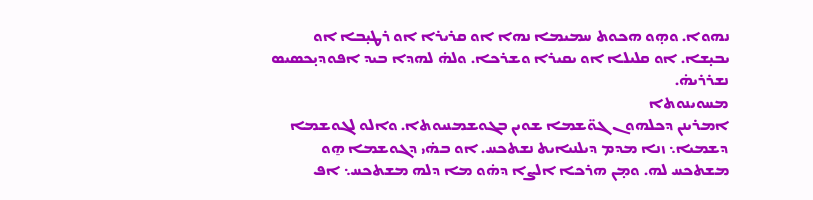ܢܗܘܐ. ܘܗ̣ܘ ܗܟܘܬ ܚܡܝܡܐ ܢܗܐ ܐܘ ܩܪܝܪܐ ܐܘ ܪܛܝ̣ܒܐ ܐܘ ܝܒܝ̣ܫܐ. ܐܘ ܩܠܝܠܐ ܐܘ ܝܩܝܪܐ ܘܫܪܟܐ. ܘܠܗ̇ ܠܗܕܐ ܒܝܕ ܐܦܘܕܝ̣ܟܣܝܣ ܢܫܪܪܝܗ̇.
ܡܚܘܝܢܘܬܐ
ܐܡܪܝܢܢ ܕܟܠܗܘܢ ܓܘ̈ܫܡܐ ܫܘܝܢ ܒܓܘܫܡܢܝܘܬܐ. ܘܐܠܘ ܠܓܘܫܡܐ ܕܫܡܝܐ܆ ܙܢܐ ܡܕܡ ܕܝܠܢܝܐܝܬ ܢܫܬܟܚ. ܐܘ ܒܗ̇ܝ ܕܓܘܫܡܐ ܗ̱ܘ ܡܫܬܟܚ ܠܗ. ܘܡ̣ܢ ܗܪܟܐ ܐܠܨܐ ܕܗ̇ܘ ܡܐ ܕܠܗ ܡܫܬܟܚ܆ ܐܦ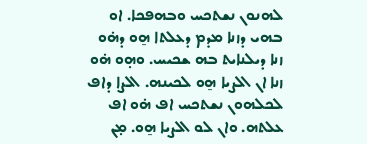ܠܗܢܘܢ ܢܫܬܟܚ ܘܒܗܦܟܐ. ܐܘ ܒܗܝ ܕܙܢܐ ܡܕܡ ܕܥܠܬܐ ܗ̱ܘ ܕܗ̇ܘ ܙܢܐ ܕܝܠܢܐܝܬ ܒܗ ܫܟܝܚ. ܘܗ̣ܘ ܗ̇ܘ ܙܢܐ ܐܢ ܐܠܨܝܐ ܗ̱ܘ ܠܟܝܢܗ. ܐܠܨܐ ܕܐܦ ܠܟܠܗܘܢ ܢܫܬܟܚ ܐܦ ܗ̇ܘ ܐܦ ܥܠܬܗ. ܘܐܢ ܠܘ ܐܠܨܝܐ ܗ̱ܘ. ܡ̣ܢ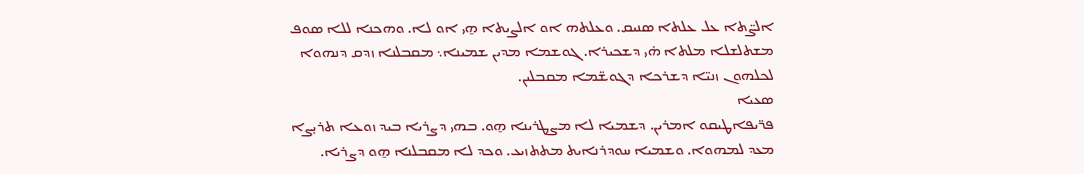ܐܠܨ̈ܬܐ ܥܠ ܥܠܬܐ ܣܢܝܩ. ܘܥܠܬܗ ܐܘ ܐܠܨܝܬܐ ܗ̱ܝ ܐܘ ܠܐ. ܘܗܟܢܐ ܠܠܐ ܣܘܦ ܡܫܬܠܫܠܐ ܡܠܬܐ ܗ̇ܝ ܕܫܟܝܪܐ. ܓܘܫܡܐ ܡܕܝܢ ܫܡܝܢܐ܆ ܡܩܒܠܢܐ ܙܕܩ ܕܢܗܘܐ ܠܟܠܗܘܢ ܙܢܝ̈ܐ ܕܫܪܟܐ ܕܓܘܫ̈ܡܐ ܡܩܒܠܝܢ.
ܣܥܝܐ
ܦܪ̈ܝܦܐܛܝܩܘ ܐܡܪܝܢ. ܕܫܡܝܐ ܠܐ ܡܨܛܪܝܢܐ ܗ̱ܘ. ܒܗܝ ܕܨܪܝܐ ܒܝܕ ܙܘܥܐ ܬܪܝ̣ܨܐ ܡܥܕ ܠܡܗܘܐ. ܘܫܡܝܐ ܚܘܕܪܢܐܝܬ ܡܬܬܙܝܥ. ܘܟܕ ܠܐ ܡܩܒܠܢܐ ܗ̱ܘ ܕܨܪܝܐ.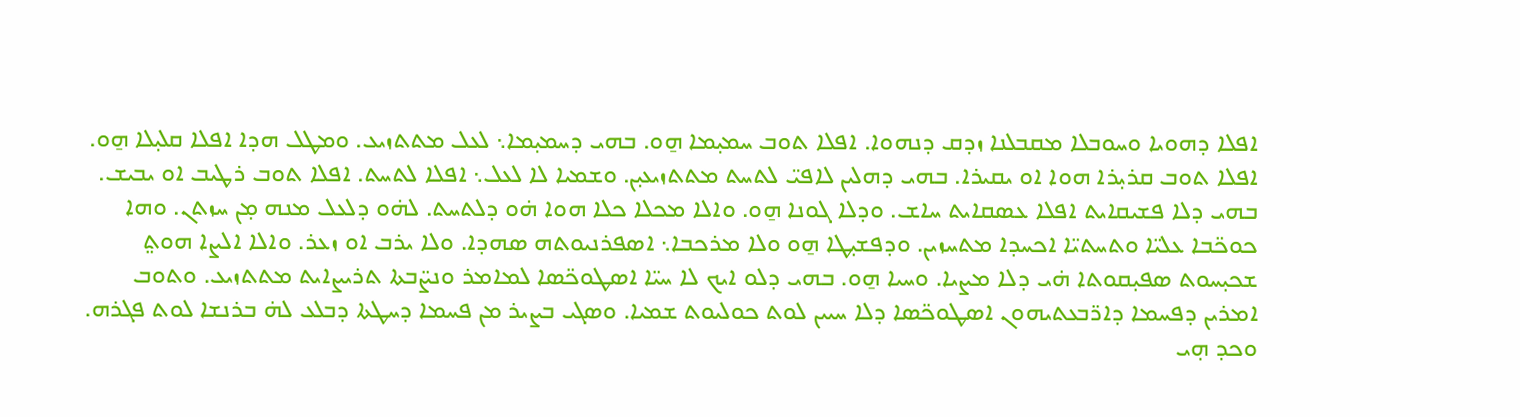ܐܦܠܐ ܕܗܘܝܐ ܘܚܘܒܠܐ ܡܩܒܠܢܐ ܙܕܩ ܕܢܗܘܐ. ܐܦܠܐ ܬܘܒ ܚܡܝ̣ܡܐ ܗ̱ܘ. ܒܗܝ ܕܚܡܝ̣ܡܐ܆ ܠܥܠ ܡܬܬܙܝܥ. ܘܡܛܠ ܗܕܐ ܐܦܠܐ ܩܠܝ̣ܠܐ ܗ̱ܘ. ܐܦܠܐ ܬܘܒ ܩܪܝ̣ܪܐ ܗܘܐ ܐܘ ܝܩܝܪܐ. ܒܗܝ ܕܗܠܝܢ ܠܐܦܝ̈ ܠܬܚܬ ܡܬܬܙܝܥܝ̣ܢ. ܘܫܡܝܐ ܠܐ ܠܥܠ܆ ܐܦܠܐ ܠܬܚܬ. ܐܦܠܐ ܬܘܒ ܪܛܝܒ ܐܘ ܝܒܝܫ. ܒܗܝ ܕܠܐ ܦܫܝܩܐܝܬ ܐܦܠܐ ܥܣܩܐܝܬ ܚܐܫ. ܘܕܠܐ ܓܘܢܐ ܗ̱ܘ. ܘܐܠܐ ܡܟܠܐ ܟܠܐ ܗܘܐ ܗ̇ܘ ܕܠܬܚܬ. ܠܗ̇ܘ ܕܠܥܠ ܡܢܗ ܡ̣ܢ ܚܙܬܢ. ܘܗܐ ܟܘܟ̈ܒܐ ܥܠܝ̈ܐ ܘܬܚܬܝ̈ܐ ܐܟܚܕܐ ܡܬܚܙܝܢ. ܘܕܦܫܝ̣ܛܐ ܗ̱ܘ ܘܠܐ ܡܪܟܒܐ܆ ܐܣܦܪܢܝܘܬܗ ܣܗܕܐ. ܘܠܐ ܝܪܒ ܐܘ ܙܥܪ. ܘܐܠܐ ܐܠܨܐ ܗܘܬ݀ ܫܟܝ̣ܚܘܬ ܣܦܝ̣ܩܘܬܐ ܗ̇ܝ ܕܠܐ ܡܨܝܐ. ܘܚܝܐ ܗ̱ܘ. ܒܗܝ ܕܠܘ ܐܝܟ ܠܐ ܚܝ̈ܐ ܐܣܛܘܟ̈ܣܐ ܠܡܐܡܪ ܘܢܨ̈ܒܬܐ ܬܪܝܨܐܝܬ ܡܬܬܙܝܥ. ܘܬܘܒ ܐܡܪܝܢ ܕܦܚܡܐ ܕܐܪ̈ܒܥܬܝܗܘܢ ܐܣܛܘܟ̈ܣܐ ܕܠܐ ܚܝܝܢ ܠܘܬ ܟܘܠܝܘܬ ܫܡܝܐ. ܘܣܓܝ ܒܨܝܪ ܡܢ ܦܚܡܐ ܕܚܛܬܐ ܕܒܠܥ ܠܗ̇ ܒܪܢܫܐ ܠܘܬ ܦܓܪܗ. ܘܟܕ ܗ̣ܝ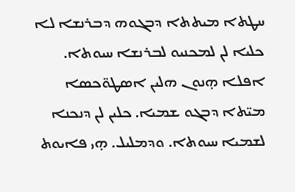ܚܛܬܐ ܡܝܬܬܐ ܕܒܓܘܗ ܕܒܪܢܫܐ ܠܐ ܟܠܝܐ ܠܢ ܠܡܟܢܝܘ ܠܒܪܢܫܐ ܚܝܘܬܐ. ܐܦܠܐ ܗ̣ܢܘܢ ܗܠܝܢ ܐܣܛܘ̈ܟܣܐ ܡܝ̈ܬܐ ܕܒܓܘ ܫܡܝܐ. ܟܠܝܢ ܠܢ ܕܢܟܢܐ ܠܫܡܝܐ ܚܝܘܬܐ. ܘܕܡܠܝܠ. ܗ̣ܝ ܦܐܝܘܬ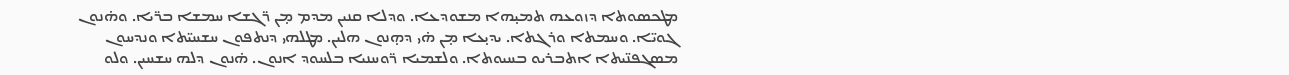ܡܛܟܣܘܬܐ ܕܙܘܥܗ ܬܡܝ̣ܗܐ ܡܫܘܕܥܐ. ܘܕܠܐ ܩܢܝܢ ܡܕܡ ܡ̣ܢ ܪ̈ܓܫܐ ܚܡܫܐ ܒܪ̈ܝܐ. ܘܗ̇ܢܘܢ ܓܘܝ̈ܐ. ܘܚܡܬܐ ܘܪܓܬܐ. ܝܕܝ̣ܥܐ ܡ̣ܢ ܗ̇ܝ ܕܗ̣ܢܘܢ ܗܠܝܢ. ܡܛܠܗܝ ܕܢܬܦܘܢ ܚܫܚܝ̈ܬܐ ܘܢܕܚܘܢ ܡܣܓܦܢ̈ܝܬܐ ܐܬܒܪܝܘ ܒܚܝܘܬܐ. ܘܠܫܡܝܐ ܪ̈ܘܚܢܝܐ ܒܠܚܘܕ ܐܢܘܢ. ܗ̇ܢܘܢ ܕܠܗ ܚܫܚܝܢ. ܘܠܘ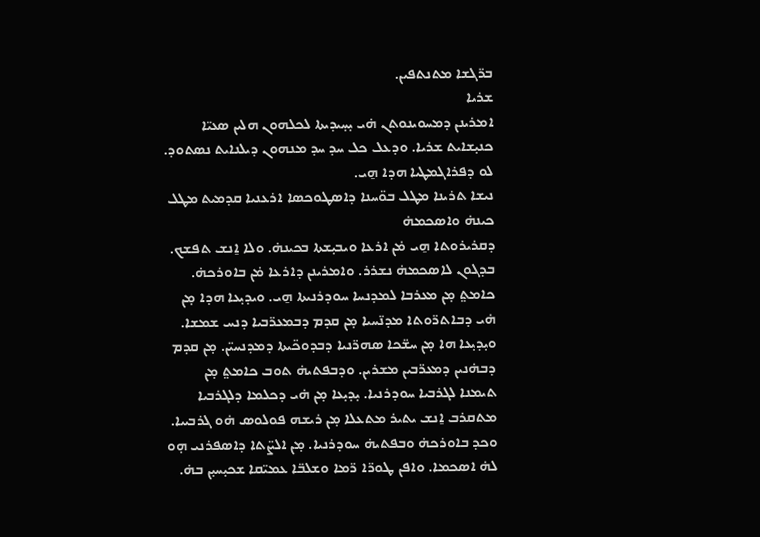ܒܪ̈ܓܫܐ ܡܬܢܬܦܝܢ.
ܫܪܝܐ
ܐܡܪܝܢܢ ܕܡܚܘܝܢܘܬܢ ܗ̇ܝ ܝ̣ܚ̣ܝܕܝܬܐ ܠܟܠܗܘܢ ܗܠܝܢ ܣܥܝ̈ܐ ܟܢܝ̣ܫܐܝܬ ܫܪܝܐ. ܘܕܥܠ ܟܠ ܚܕ ܚܕ ܡܢܗܘܢ ܕܝܠܢܐܝܬ ܢܣܬܘܕ. ܠܘ ܕܦܪܐܓܡܛܝܐ ܗܕܐ ܗ̱ܝ.
ܢܝܫܐ ܬܪܝܢܐ ܡܛܠ ܒܘ̈ܚܢܐ ܕܐܣܛܘܟܣܐ ܐܪܥܢܝܐ ܩܕܡܝܬ ܡܛܠ ܟܝܢܗ̇ ܘܐܣܟܡܗ̇
ܕܩܪܝܪܘܬܐ ܗ̱ܝ ܡ̇ܢ ܐܪܥܐ ܘܝܒܝ̣ܫܬܐ ܒܟܝܢܗ̇. ܘܠܐ ܐ̱ܢܫ ܬܦܫܟ. ܒܕܓܘܢ ܠܐܣܟܡܗ̇ ܢܫܪܪ. ܘܐܡܪܝܢܢ ܕܐܪܥܐ ܡ̇ܢ ܒܐܘܪܟܗ̇. ܟܐܡܬ݀ ܡ̣ܢ ܡܥܪܒܐ ܠܡܕܢܚܐ ܚܘܕܪܢܝܬܐ ܗ̱ܝ. ܘܝܕܝ̣ܥܐ ܗܕܐ ܡ̣ܢ ܗ̇ܝ ܕܒܐܬܪ̈ܘܬܐ ܡܕܢ̈ܚܝܐ ܡ̣ܢ ܩܕܡ ܕܒܡܥܪ̈ܒܝܐ ܕܢܚ ܫܡܫܐ. ܘܝ̣ܕܝ̣ܥܐ ܗܐ ܡ̣ܢ ܚܫ̈ܟܐ ܣܗܪ̈ܢܝܐ ܕܒܕܘܟ̈ܝܬܐ ܕܡܕܢܚܝ̈ܢ. ܡ̣ܢ ܩܕܡ ܕܒܗ̇ܢܝܢ ܕܡܥܪ̈ܒܝܢ ܡܫܪܝܢ. ܘܕܒܦܬܝܗ̇ ܬܘܒ ܟܐܡܬ݀ ܡ̣ܢ ܬܝܡܢܐ ܠܓܪܒܝܐ ܚܘܕܪܢܝܐ. ܝ̣ܕܝ̣ܥܐ ܡ̣ܢ ܗ̇ܝ ܕܟܠܡܐ ܕܠܓܪܒܝܐ ܡܬܩܪܒ ܐ̱ܢܫ ܝܬܝܪ ܡܬܥܠܐ ܡ̣ܢ ܪܝܫܗ ܦܘܠܘܣ ܗ̇ܘ ܓܪܒܝܝܐ. ܘܟܕ ܒܐܘܪܟܗ̇ ܘܒܦܬܝܗ̇ ܚܘܕܪܢܝܐ. ܡ̣ܢ ܐܠܨ̈ܬܐ ܕܐܣܦܪܢܝ ܗ̣ܘ ܠܗ̇ ܐܣܟܡܐ. ܘܐܦܢ ܛܘܪ̈ܐ ܪ̈ܡܐ ܘܫܠܒ̈ܐ ܥܡܝ̈ܩܐ ܫܟܝ̣ܚܝ̣ܢ ܒܗ̇.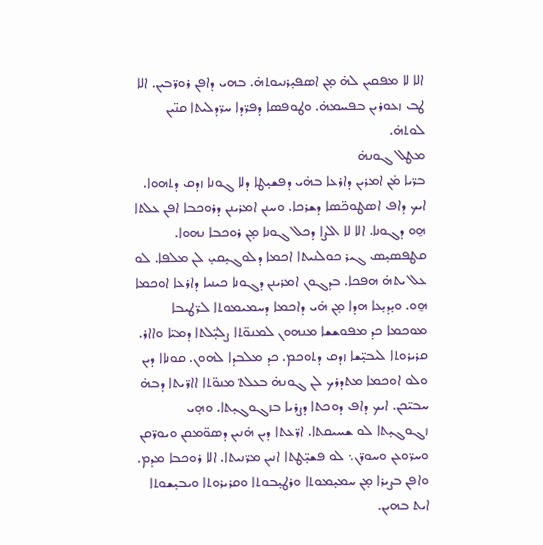ܐܠܐ ܠܐ ܡܦܩܝܢ ܠܗ̇ ܡ̣ܢ ܐܣܦܝ̣ܪܢܝܘܬܗ̇. ܒܗܝ ܕܐܦܢ ܪܘܪ̈ܒܝܢ. ܐܠܐ ܛܒ ܙܥܘܪܝܢ ܒܦܚܡܗ̇. ܘܛܘܦܣܐ ܕܦܪ̈ܕܐ ܚܪ̈ܕܠܝܬܐ ܩܢ̈ܝܢ ܠܘܬܗ̇.
ܡܛܠ ܓܘܢܗ̇
ܒܪ̈ܝܐ ܡ̇ܢ ܐܡܪܝܢ ܕܐܪܥܐ ܒܗ̇ܝ ܕܦܫܝ̣ܛܐ ܕܠܐ ܓܘܢܐ ܙܕܩ ܕܬܗܘܐ. ܐܝܟ ܕܐܦ ܐܣܛܘܟ̈ܣܐ ܕܫܪܟܐ. ܘܚܢܢ ܐܡܪܝܢܢ ܕܪܘܟܒܐ ܐܦܢ ܥܠܬܐ ܗ̱ܘ ܕܓܘܢܐ. ܐܠܐ ܠܐ ܐܠܨܐ ܕܟܠ ܓܘܢܐ ܡ̣ܢ ܪܘܟܒܐ ܢܗܘܐ. ܩܛܦܣܝ̣ܣ ܓܝܪ ܟܘܠܢܝܬܐ ܐܟܡܐ ܕܠܘܓܝ̣ܩܝ̣ ܠܢ ܡܠܦܐ. ܠܘ ܥܠ ܝܬܗ̇ ܗܦܟܐ. ܒܕܓܘܢ ܐܡܪܝܢܢ ܕܓܘܢܐ ܟܝܢܝܐ ܕܐܪܥܐ ܐܘܟܡܐ ܗ̱ܘ. ܘܝ̣ܕܝ̣ܥܐ ܗܕܐ ܡ̣ܢ ܗ̇ܝ ܕܐܟܡܐ ܕܚܡܝܡܘܬܐ ܠܪ̈ܛܝܒܐ ܡܘܟܡܐ ܟܕ ܡܦܘܫܫܐ ܡܢܗܘܢ ܠܡܢܘ̈ܬܐ ܨܠܝ̣̈ܠܬܐ ܕܡܝ̈ܐ ܘܐܐܪ. ܩܪܝܪܘܬܐ ܠܝܒܝ̣̈ܫܐ ܙܕܩ ܕܬܘܟܡ. ܟܕ ܡܠܒܕܐ ܠܗܘܢ. ܩܘܢܐܐ ܕܝܢ ܘܠܘ ܐܘܟܡܐ ܡܬܕܪܟ ܠܢ ܓܘܢܗ̇ ܒܥܠܬ݀ ܡܢܘ̈ܬܐ ܐܐܪ̈ܝܬܐ ܕܒܗ̇ ܚܒܝ̈ܟܢ. ܐܝܟ ܕܐܦ ܕܘܟܬܐ ܕܨܪܝܐ ܒܙܓܘܓܝ̣ܬܐ. ܘܗ̣ܝ ܙܓܘܓܝ̣ܬܐ ܠܘ ܫܚܝܩܬܐ. ܐܪ̈ܥܬܐ ܕܝܢ ܗ̇ܢܝܢ ܕܣܘ̈ܡܩܢ ܘܝܘܪ̈ܩܢ ܘܚܪ̈ܘܥܢ ܘܚܘܪ̈ܢ܆ ܠܘ ܦܫܝ̣̈ܛܬܐ ܐܢܝܢ ܡܪ̈ܢܝܬܐ. ܐܠܐ ܪܘܟܒܐ ܡܕܡ. ܘܐܦܢ ܒܨܝܪܐ ܡ̣ܢ ܚܡܝ̣ܡܘܬܐ ܘܪܛܝ̣ܒܘܬܐ ܘܩܪܝܪܘܬܐ ܘܝܒܝ̣ܫܘܬܐ ܐܝܬ ܒܗܝܢ.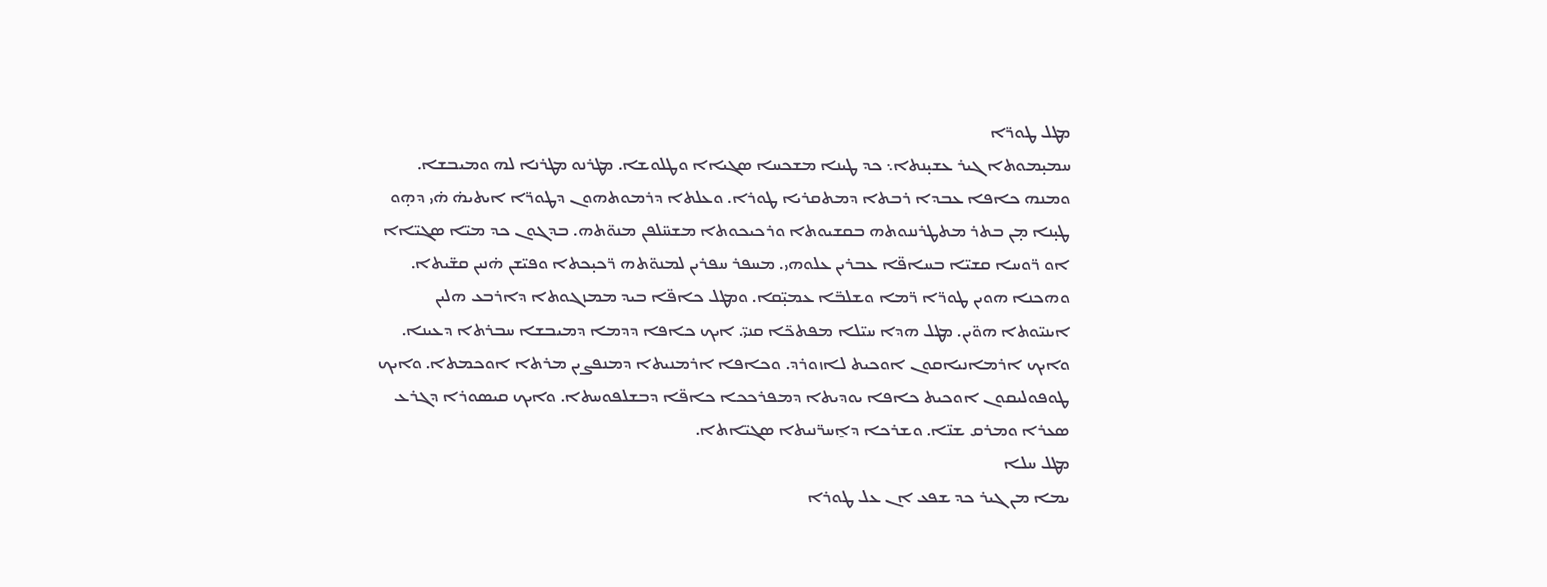ܡܛܠ ܛܘܪ̈ܐ
ܚܡܝ̣ܡܘܬܐ ܓܝܪ ܥܫܝ̣ܢܬܐ܆ ܟܕ ܛܝܢܐ ܡܫܟܚܐ ܣܓܝܐܐ ܘܛܠܘܫܐ. ܡܛܪܢܘ ܡܛܪܢܐ ܠܗ ܘܡܝܒܫܐ. ܘܡܢܗ ܟܐܦܐ ܥܒܕܐ ܪܒܬܐ ܕܡܬܩܪܝܐ ܛܘܪܐ. ܘܥܠܬܐ ܕܪܡܘܬܗܘܢ ܕܛܘܪ̈ܐ ܐܝܬܝܗ̇ ܗ̇ܝ ܕܗ̣ܘ ܛܝ̣ܢܐ ܡ̣ܢ ܒܬܪ ܡܬܛܪܢܢܘܬܗ ܒܩܫܝܘܬܐ ܘܪܟܝܟܘܬܐ ܡܫܚ̈ܠܦܢ ܡܢܘ̈ܬܗ. ܒܕܓܘܢ ܟܕ ܡܝ̈ܐ ܣܓܝ̈ܐܐ ܐܘ ܪ̈ܘܚܐ ܩܫܝ̈ܐ ܒܚܐܦ̈ܐ ܥܒܪܝܢ ܥܠܘܗܝ. ܡܚܦܪ ܚܦܪܝܢ ܠܡܢܘ̈ܬܗ ܪ̈ܟܝ̣ܟܬܐ ܘܦܝ̈ܫܢ ܗ̇ܢܝܢ ܩܫ̈ܝܬܐ. ܘܗܟܢܐ ܗܘܝܢ ܛܘܪ̈ܐ ܪ̈ܡܐ ܘܫܠܒ̈ܐ ܥܡܝ̣̈ܩܐ. ܘܡܛܠ ܟܐܦ̈ܐ ܒܝܕ ܡܡܙܓܘܬܐ ܕܐܪܒܥ ܗܠܝܢ ܐܝܢܝ̈ܘܬܐ ܗܘ̈ܝܢ. ܡܛܠ ܗܕܐ ܚܝ̈ܠܐ ܡܦܬܟ̈ܐ ܩܢܝ̈. ܐܝܟ ܟܐܦܐ ܕܕܡܐ ܕܡܝܒܫܐ ܚܒܪܬܐ ܕܥܝܢܐ. ܘܐܝܟ ܐܪܡܐܢܝܐܩܘܢ ܐܘܟܝܬ ܠܐܙܘܪܕ. ܘܟܐܦܐ ܐܪܡܢܝܬܐ ܕܡܢܦܨܝܢ ܡܪܬܐ ܐܘܟܡܬܐ. ܘܐܝܟ ܛܘܦܘܠܝܩܘܢ ܐܘܟܝܬ ܟܐܦܐ ܝܘܕܝܬܐ ܕܡܦܪܟܟܐ ܟܐܦ̈ܐ ܕܒܫܠܦܘܚܬܐ. ܘܐܝܟ ܩܝܣܘܪܐ ܕܓܪܥ ܣܥܪܐ ܘܡܪܩ ܫܢ̈ܐ. ܘܫܪܟܐ ܕܐ̱ܚܪ̈ܢܝܬܐ ܣܓܝ̈ܐܬܐ.
ܡܛܠ ܚܠܐ
ܝܡܐ ܡܢ ܓܝܪ ܟܕ ܫܦܥ ܐܢ ܥܠ ܛܘܪܐ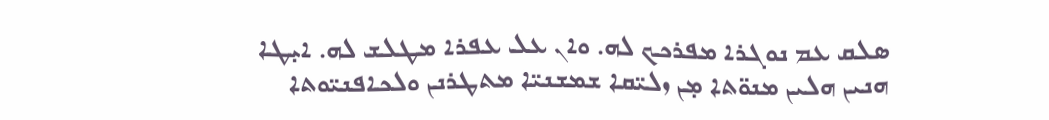ܣܠܩ ܥܡ ܢܘܓܪܐ ܡܦܪܟܟ ܠܗ. ܘܐܢ ܥܠ ܥܦܪܐ ܡܛܠܫ ܠܗ. ܐܝ̣ܛܐ ܗܢܝܢ ܗܠܝܢ ܡܢܘ̈ܬܐ ܡ̣ܢ ܙܠܝ̈ܩܐ ܫܡܫܢܝ̈ܐ ܡܬܛܪܢܢ ܘܠܟܐܦܢܝ̈ܘܬܐ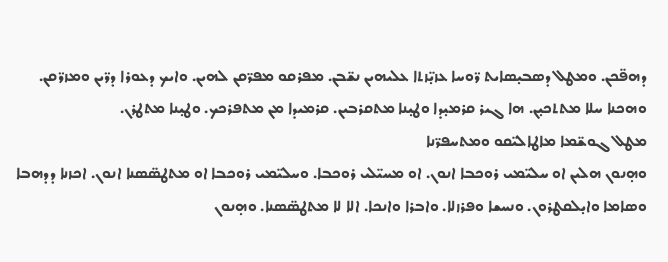ܕܗܦ̈ܟܢ. ܘܡܛܠ ܕܣܒܝ̣ܣܐܝܬ ܪ̈ܘܚܐ ܥܙܝ̣̈ܙܬܐ ܥܠܝܗܝܢ ܢܫ̈ܒܢ. ܡܦܪܩܘ ܡܦܪ̈ܩܢ ܠܗܝܢ. ܘܐܝܟ ܕܥܘܪܐ ܕܪ̈ܝܢ ܘܡܙܪ̈ܩܢ. ܘܗܟܢܐ ܚܠܐ ܡܬܬܟܝ̣ܢ. ܗܐ ܓܝܪ ܩܪܡܝ̣ܕܐ ܘܛܝ̣ܢܐ ܡܬܩܪܒܝܢ. ܩܪܡܝܕܐ ܡܢ ܡܬܦܪܟܟ. ܘܛܝ̣ܢܐ ܡܬܛܪܢ.
ܡܛܠ ܓܘܫ̈ܡܐ ܡܐܛܐܠܝ̈ܩܘ ܘܡܬܚܦܪ̈ܢܐ
ܘܗ̣ܢܘܢ ܗܠܝܢ ܐܘ ܚܠܝ̈ܡܝ ܪܘܟܒܐ ܐܢܘܢ. ܐܘ ܡܚܝ̈ܠܝ ܪܘܟܒܐ. ܘܚܠܝ̈ܡܝ ܪܘܟܒܐ ܐܘ ܡܬܛܣ̈ܣܢܐ ܐܢܘܢ. ܐܟܙܢܐ ܕܕܗܒܐ ܘܣܐܡܐ ܘܐܝ̣ܠܩܛܪܘܢ. ܘܢܚܫܐ ܘܦܪܙܠܐ. ܘܐܒܪܐ ܘܐܢܟܐ. ܐܠܐ ܠܐ ܡܬܛܣ̈ܣܢܐ. ܘܗ̣ܢܘܢ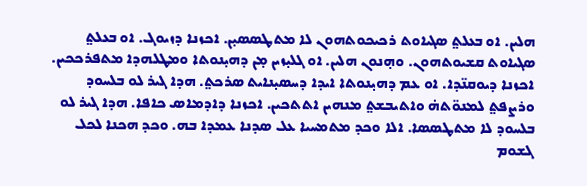ܗܠܝܢ. ܐܘ ܒܥܠܬ݀ ܣܓܝܐܘܬ ܪܟܝܟܘܬܗܘܢ ܠܐ ܡܬܛܣܣܝ̣ܢ. ܐܟܙܢܐ ܕܙܝܘܓ. ܐܘ ܒܥܠܬ݀ ܣܓܝܐܘܬ ܩܫܝܘܬܗܘܢ. ܘܗ̣ܢܘܢ ܗܠܝܢ. ܐܘ ܓܠܝ̣ܙܝܢ ܡ̣ܢ ܕܗܝ̣ܢܘܬܐ ܘܡܛܠܗܕܐ ܡܬܦܪܟܟܝܢ. ܐܟܙܢܐ ܕܝܘܩܢ̈ܕܐ. ܐܘ ܥܡ ܕܗܝ̣ܢܘܬܐ ܐܝܕܐ ܕܚܣܝ̣ܢܐܝܬ ܣܪܟܬ݀. ܗܕܐ ܓܝܪ ܠܘ ܒܠܚܘܕ ܘܪܨܦܬ݀ ܠܡܢܘ̈ܬܗ̇ ܘܐܬܝܒܫܬ݀ ܡܢܗܝܢ ܐܬܬܟܝܢ. ܐܟܙܢܐ ܕܐܕܡܐܣ ܟܐܦܐ. ܗܕܐ ܓܝܪ ܠܘ ܒܠܚܘܕ ܠܐ ܡܬܛܣܣܐ. ܐܠܐ ܘܟܕ ܡܬܡܚܝܐ ܥܠ ܣܕܢܐ ܥܡܕܐ ܒܗ. ܘܟܕ ܗܟܢܐ ܠܟܠ ܓܫܘܡ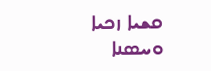ܩܫܝܐ ܙܟܝܐ ܘܚܣܢܐ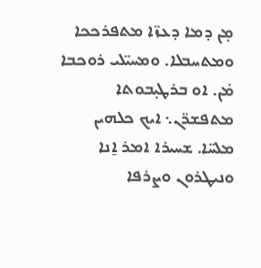ܡ̣ܢ ܕܡܐ ܕܥܙ̈ܐ ܡܬܦܪܟܟܐ ܘܡܬܚܒܠܐ. ܘܡܚܝ̈ܠܝ ܪܘܟܒܐ ܡ̇ܢ. ܐܘ ܒܪܛܝ̣ܒܘܬܐ ܡܬܦܫܪ̈ܢ܆ ܐܝܟ ܟܠܗܝܢ ܡܠܚ̈ܐ. ܫܚܝܪܐ ܐܡܪ ܐ̱ܢܐ ܘܢܝܛܪܘܢ ܘܨܪܦܐ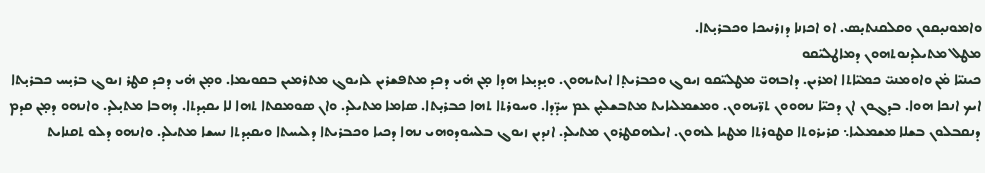ܘܐܡܘܢܝ̣ܩܘܢ ܘܩܠܩܢܬܝ̣ܣ. ܐܘ ܐܟܙܢܐ ܕܙܪܢܝܟܐ ܘܟܒܪܝ̣ܬܐ.
ܡܛܠ ܡܬܝܠܕܢܘܬܗܘܢ ܕܡܐܛܠܝ̈ܩܘ
ܟܝܢܝ̈ܐ ܡ̇ܢ ܘܐܘܡܢܝ̈ ܟܡܝ̈ܐܬܐ ܐܡܪܝܢ. ܕܐܒܗܝ̈ ܡܛܠܝ̈ܩܘ ܙܝܘܓ ܘܟܒܪܝܬ̣ܐ ܐܝܬܝܗܘܢ. ܘܝ̣ܕܝ̣ܥܐ ܗܕܐ ܡ̣ܢ ܗ̇ܝ ܕܟܕ ܡܬܦܫܪܝܢ ܠܙܝܘܓ ܡܬܪܡܝܢ ܒܩܘܝܡܐ. ܘܡ̣ܢ ܗ̇ܝ ܕܟܕ ܩܛܪ ܙܝܘܓ ܒܪܝ̣ܚ ܟܒܪܝ̣ܬܐ ܐܝܟ ܐܢܟܐ ܗܘܐ. ܒܕܓܘܢ ܐܢ ܕܟܝ̈ܐ ܢܗܘܘܢ ܬܪ̈ܝܗܘܢ. ܘܡܫܡܠܝܐܝܬ ܡܬܒܫܠܝ̣ܢ ܥܡ ܚܕ̈ܕܐ. ܘܚܘܪܬܐ ܬܗܐ ܟܒܪܝ̣ܬܐ. ܣܐܡܐ ܡܬܝܠܕ. ܘܐܢ ܣܘܡܩܬܐ ܬܗܐ ܠܐ ܝܩܝ̣ܕܬܐ. ܕܗܒܐ ܡܬܝ̣ܠܕ. ܘܐܢܗܘ ܕܡ̣ܢ ܩܕܡ ܕܢܩܒܠܘܢ ܒܫܠܐ ܡܫܡܠܝܐ܆ ܩܪܝܪܘܬܐ ܩܛܘܪܬܐ ܡܛܝܐ ܠܗܘܢ. ܐܝܠܗܩܛܪܘܢ ܡܬܝܠܕ. ܐܢܕܝܢ ܙܝܘܓ ܒܠܚܘܕܘܗܝ ܢܗܐ ܕܟܝܐ ܘܟܒܪܝܬܐ ܕܠܝܚܬܐ ܘܝܩܝ̣ܕܬܐ ܢܚܫܐ ܡܬܝܠܕ. ܘܐܢܗܘ ܕܠܘ ܬܩܢܐܝܬ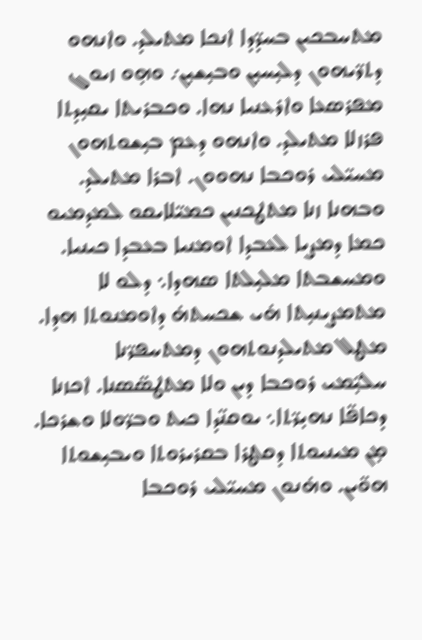ܡܬܚܒܟܝܢ ܒܚܕ̈ܕܐ ܐܢܟܐ ܡܬܝܠܕ. ܘܐܢܗܘ ܕܬܪ̈ܝܗܘܢ ܕܠܝ̣ܚܝ̣ܢ ܘܒܝ̣ܫܝ̣ܢ܇ ܘܗ̣ܘ ܙܝܘܓ ܡܦܪܣܥܐ ܘܐܪܥܢܝܐ ܢܗܐ. ܘܟܒܪܝܬܐ ܝܩܝ̣ܕܬܐ ܦܪܙܠܐ ܡܬܝܠܕ. ܘܐܢܗܘ ܕܥܡ ܒܝ̣ܫܘܬܗܘܢ ܡܚܝ̈ܠܝ ܪܘܟܒܐ ܢܗܘܘܢ. ܐܒܪܐ ܡܬܝܠܕ. ܘܒܗܢܐ ܙܢܐ ܡܬܛܟܢܝܢ ܟܡܝ̈ܠܐܝܩܘ ܠܡܕܡܝܘ ܟܡܐ ܕܡܨܝܐ ܠܥܒܕܐ ܐܘܡܢܝܐ ܒܥܒܕܐ ܟܝܢܝܐ. ܘܡܚܫܒܬܐ ܡܠܝ̣ܠܬܐ ܣܗܕܐ܆ ܕܠܘ ܠܐ ܡܬܡܨܝܢܝ̣ܬܐ ܗ̇ܝ ܫܟܚܬܗ̇ ܕܐܘܡܢܘܬܐ ܗܕܐ.
ܡܛܠ ܡܬܝܠܕܢܘܬܗܘܢ ܕܡܬܚܦܪ̈ܢܐ
ܚܠܝ̣̈ܡܝ ܪܘܟܒܐ ܕܝܢ ܘܠܐ ܡܬܛܣ̈ܣܢܐ. ܐܟܙܢܐ ܕܟܐܦ̈ܐ ܢܗܝ̣ܪ̈ܬܐ܆ ܝܘܩܢ̈ܕܐ ܟܝܬ ܘܒܪ̈ܘܠܐ ܘܫܪܟܐ. ܡ̣ܢ ܡܝܢܝܘܬܐ ܕܩܛܪܐ ܒܩܪܝܪܘܬܐ ܘܝܒܝ̣ܫܘܬܐ ܗܘ̈ܝܢ. ܘܗ̇ܢܘܢ ܡܚܝ̈ܠܝ ܪܘܟܒܐ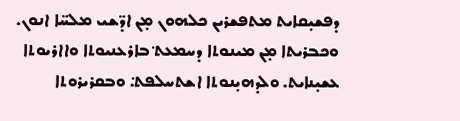ܕܦܫܝ̣ܩܐܝܬ ܡܬܦܫܪܝܢ ܟܠܗܘܢ ܡ̣ܢ ܐܕ̈ܫܝ ܡܠܚ̈ܐ ܐܢܘܢ. ܘܟܒܪܝܬܐ ܡ̣ܢ ܡܝܢܘܬܐ ܕܚܡܥܬ݀ ܒܐܪܥܢܝܘܬܐ ܘܐܐܪܝܘܬܐ ܥܫܝ̣ܢܐܝܬ. ܘܠܕܗܝ̣ܢܘܬܐ ܐܫܬܚܠܦܬ݀. ܘܒܩܪܝܪܘܬܐ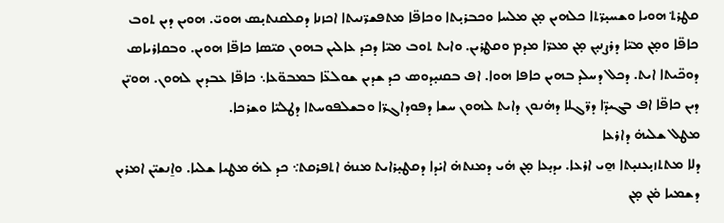ܩܛܪܬ݀ ܗܘܝܐ ܘܫܚܝ̣ܪ̈ܬܐ ܟܠܗܝܢ ܡ̣ܢ ܡܠܚܐ ܘܟܒܪܝ̣ܬܐ ܘܟܐܦ̈ܐ ܡܬܦܫܪ̈ܢܝܬܐ ܐܟܙܢܐ ܕܩܠܩܢܬܝ̣ܣ ܗܘܝ̈. ܗܘܝܢ ܕܝܢ ܬܘܒ ܟܐܦ̈ܐ ܘܡ̣ܢ ܡܝ̈ܐ ܕܪܨܢܝ̣ܢ ܡ̣ܢ ܡܥܪ̈ܐ ܡܕܡ ܘܩܛܪܝܢ. ܘܐܝܬ ܬܘܒ ܡܝ̈ܐ ܕܟܕ ܥܐܠܝܢ ܒܗܘܢ ܩܝ̈ܣܐ ܟܐܦ̈ܐ ܗܘܝܢ. ܘܒܩܐܪܝܐܣ ܕܘܟ̈ܝܬܐ ܐܝܬ. ܕܟܠ ܕܚܠܕ ܒܗܝܢ ܟܐܦܐ ܗܘܐ. ܐܦ ܒܩܢܝ̣ܕܘܣ ܟܕ ܫܕܝܢ ܫܘܠܥ̈ܐ ܒܡܒܘ̈ܥܐ܆ ܟܐܦ̈ܐ ܥܒܕܝܢ ܠܗܘܢ. ܗܘܝ̈ܢ ܕܝܢ ܟܐܦ̈ܐ ܐܦ ܒܓܝܕ̈ܐ ܕܪ̈ܓܠܐ ܕܗ̇ܢܘܢ ܕܐܝܬ ܠܗܘܢ ܚܫܐ ܕܦܘܕܐܓܪ̈ܐ ܘܒܫܠܦܘܚܬܐ ܕܛܠܝ̈ܐ ܘܫܪܟܐ.
ܡܛܠ ܫܠܝܗ̇ ܕܐܪܥܐ
ܕܠܐ ܡܬܬܙܝ̣ܥܢܝ̣ܬܐ ܗ̱ܝ ܐܪܥܐ. ܝܕܝ̣ܥܐ ܡ̣ܢ ܗ̇ܝ ܕܡܢܬܗ̇ ܐܝ̇ܕܐ ܕܩܛܝ̣ܪܐܝܬ ܡܢܗ̇ ܐܬܦܪܩܬ݀܆ ܟܕ ܠܗ̇ ܡܛܝܐ ܫܠܝܐ. ܘܐ̱ܢܫܝ̈ܢ ܐܡܪܝܢ ܕܫܡܝܐ ܡ̇ܢ ܡ̣ܢ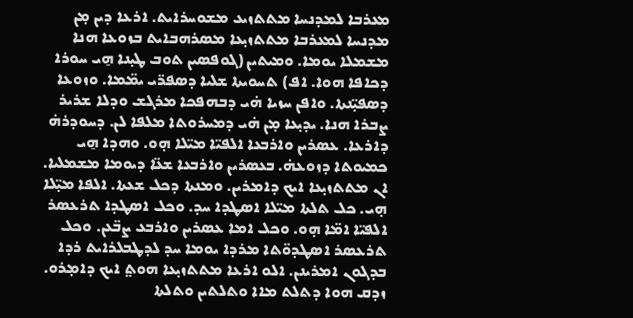ܡܥܪܒܐ ܠܡܕܢܚܐ ܡܬܬܙܝܥ ܡܫܘܚܪܐܝܬ. ܐܪܥܐ ܕܝܢ ܡ̣ܢ ܡܕܢܚܐ ܠܡܥܪܒܐ ܡܬܬܙܝ̣ܥܐ ܡܣܪܗܒܐܝܬ ܒܙܘܥܐ ܗܢܐ ܡܫܡܠܐ ܝܘܡܐ. ܘܡܝܬܝܢ (ܓܘܦܣܝܢ ܬܘܒ ܛܝ̣ܢܐ ܗ̱ܝ ܚܘܪܐ ܕܟܐܦܐ ܗܘܐ. ܐܦ) ܬܚܘܝܬܐ ܫܠܝܐ ܕܣܦܪ̈ܝ ܝܡ̈ܡܐ. ܘܙܘܥܐ ܕܣܦܝ̣̈ܢܬܐ. ܘܐܦܢ ܚܙܝܐ ܗ̇ܝ ܕܒܗܦܟܐ ܡܪܓܫ ܘܕܠܐ ܫܪܝܪ ܨܒܪܐ ܗܢܐ. ܝܕܝ̣ܥܐ ܡ̣ܢ ܗ̇ܝ ܕܡܚܪܘܬܐ ܡܠܦܐ ܠܢ. ܕܚܘܕܪܗ̇ ܕܐܪܥܐ. ܥܣܪܝܢ ܘܐܪܒܥܐ ܐܠܦܝ̈ܐ ܡܝ̈ܠܐ ܗ̣ܘ. ܘܗܕܐ ܗ̱ܝ ܟܡܝܘܬܐ ܕܙܘܥܗ̇. ܒܥܣܪܝܢ ܘܐܪܒܥܐ ܫܥ̈ܐ ܕܝܘܡܐ ܡܫܡܠܝܐ. ܐܢ ܡܬܬܙܝ̣ܥܐ ܐܝܟ ܕܐܡܪܝܢ. ܘܡܢܬܐ ܕܟܠ ܫܥܬܐ. ܐܠܦܐ ܡܝ̣̈ܠܐ ܗ̣ܝ. ܟܠ ܬܠܬܐ ܡܝ̈ܠܐ ܐܣܛܕܐ ܚܕ. ܘܟܠ ܐܣܛܕܐ ܬܪܥܣܪ ܐܠܦܝ̈ܐ ܐܡ̈ܐ ܗ̣ܘ. ܘܟܠ ܐܡܐ ܥܣܪܝܢ ܘܐܪܒܥ ܨܒ̈ܥܢ. ܘܟܠ ܬܪܥܣܪ ܐܣܛܕܘ̈ܬܐ ܡܪܕܐ ܝܘܡܐ ܚܕ ܠܕܛܒܠܪܐܝܬ ܪܕܐ ܒܕܓܘܢ ܐܡܪܝܢܢ. ܐܠܘ ܐܪܥܐ ܡܬܬܙܝ̣ܥܐ ܗܘܬ݀ ܐܝܟ ܕܐܡ̣ܪܘ. ܙܕܩ ܗܘܐ ܕܬܠܬ ܡܐܐ ܘܬܠܬܝܢ ܘܬܠܬܐ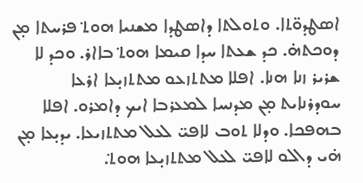ܐܣܛܕܘ̈ܬܐ. ܘܬܘܠܬܐ ܕܐܣܛܕܐ ܡܫܢܝܐ ܗܘܬ݀ ܦܪܚܬܐ ܡ̣ܢ ܕܘܟܬܗ̇. ܟܕ ܫܥܬܐ ܚܕܐ ܩܝܡܐ ܗܘܬ݀ ܒܐܐܪ. ܘܟܕ ܠܐ ܫܪܝܪ ܙܢܐ ܗܢܐ. ܐܦܠܐ ܡܬܬܙܥܘ ܡܬܬܙܝ̣ܥܐ ܐܪܥܐ ܚܘܕܪܢܐܝܬ ܡ̣ܢ ܡܕܢܚܐ ܠܡܥܪܒܐ ܐܝܟ ܕܐܡܪܘ. ܐܦܠܐ ܒܗܦܟܐ. ܘܕܠܐ ܬܘܒ ܠܐܦܝ̈ ܠܥܠ ܡܬܬܙܝܥܐ. ܝܕܝ̣ܥܐ ܡ̣ܢ ܗ̇ܝ ܕܐܠܘ ܠܐܦܝ̈ ܠܥܠ ܡܬܬܙܝ̣ܥܐ ܗܘܬ݀.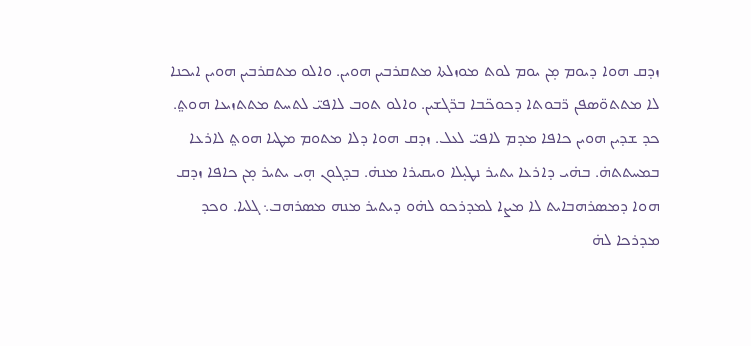ܙܕܩ ܗܘܐ ܕܝܘܡ ܡ̣ܢ ܝܘܡ ܠܘܬ ܡܘܙܠܬܐ ܡܬܩܪܒܝܢ ܗܘܝܢ. ܘܐܠܘ ܡܬܩܪܒܝܢ ܗܘܝܢ ܐܝܟܢܐ ܠܐ ܡܬܬܘ̈ܣܦܢ ܪ̈ܒܘܬܐ ܕܟܘܟ̈ܒܐ ܒܪ̈ܓܫܝܢ. ܘܐܠܘ ܬܘܒ ܠܐܦܝ̈ ܠܬܚܬ ܡܬܬܙܝܥܐ ܗܘܬ݀. ܟܕ ܫܕܝܢ ܗܘܝܢ ܟܐܦܐ ܡܕܡ ܠܐܦܝ̈ ܠܥܠ. ܙܕܩ ܗܘܐ ܕܠܐ ܡܬܘܡ ܡܛܝܐ ܗܘܬ݀ ܠܐܪܥܐ ܒܡܚܬܬܗ̇. ܒܗ̇ܝ ܕܐܪܥܐ ܝܬܝܪ ܢܛܝ̣ܠܐ ܘܝܩܝܪܐ ܡܢܗ̇. ܒܕܓܘܢ ܗ̣ܝ ܝܬܝܪ ܡ̣ܢ ܟܐܦܐ ܙܕܩ ܗܘܐ ܕܡܣܪܗܒܐܝܬ ܠܐ ܡܨܐ ܠܡܕܪܟܘ ܠܗ̇ܘ ܕܝܬܝܪ ܡܢܗ ܡܣܪܗܒ܆ ܓܠܝܐ. ܘܟܕ ܡܕܪܟܐ ܠܗ̇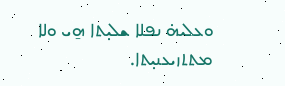ܘܥܠܝܗ̇ ܢܦܠܐ ܫܠܝ̣ܬܐ ܗ̱ܝ ܘܠܐ ܡܬܬܙܝܥܢܝ̣ܬܐ.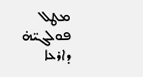ܡܛܠ ܦܘܠܓܝ̈ܗ̇ ܕܐܪܥܐ